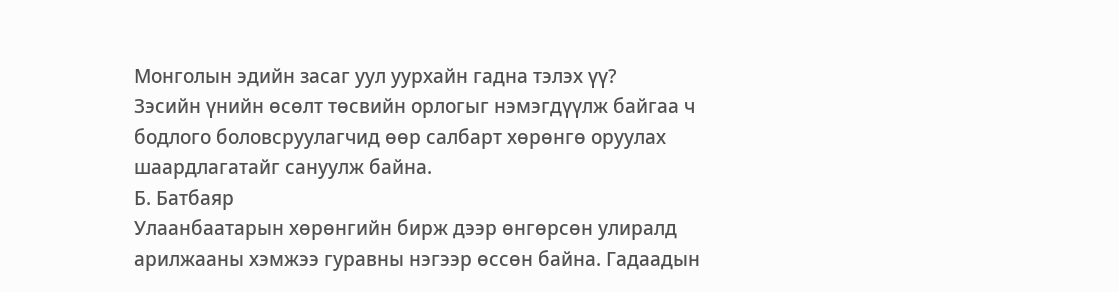Монголын эдийн засаг уул уурхайн гадна тэлэх үү?
Зэсийн үнийн өсөлт төсвийн орлогыг нэмэгдүүлж байгаа ч бодлого боловсруулагчид өөр салбарт хөрөнгө оруулах шаардлагатайг сануулж байна.
Б. Батбаяр
Улаанбаатарын хөрөнгийн бирж дээр өнгөрсөн улиралд арилжааны хэмжээ гуравны нэгээр өссөн байна. Гадаадын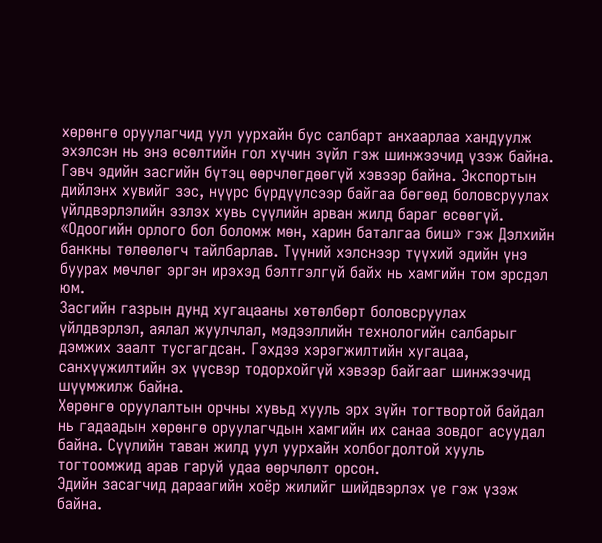хөрөнгө оруулагчид уул уурхайн бус салбарт анхаарлаа хандуулж эхэлсэн нь энэ өсөлтийн гол хүчин зүйл гэж шинжээчид үзэж байна.
Гэвч эдийн засгийн бүтэц өөрчлөгдөөгүй хэвээр байна. Экспортын дийлэнх хувийг зэс, нүүрс бүрдүүлсээр байгаа бөгөөд боловсруулах үйлдвэрлэлийн эзлэх хувь сүүлийн арван жилд бараг өсөөгүй.
«Одоогийн орлого бол боломж мөн, харин баталгаа биш» гэж Дэлхийн банкны төлөөлөгч тайлбарлав. Түүний хэлснээр түүхий эдийн үнэ буурах мөчлөг эргэн ирэхэд бэлтгэлгүй байх нь хамгийн том эрсдэл юм.
Засгийн газрын дунд хугацааны хөтөлбөрт боловсруулах үйлдвэрлэл, аялал жуулчлал, мэдээллийн технологийн салбарыг дэмжих заалт тусгагдсан. Гэхдээ хэрэгжилтийн хугацаа, санхүүжилтийн эх үүсвэр тодорхойгүй хэвээр байгааг шинжээчид шүүмжилж байна.
Хөрөнгө оруулалтын орчны хувьд хууль эрх зүйн тогтвортой байдал нь гадаадын хөрөнгө оруулагчдын хамгийн их санаа зовдог асуудал байна. Сүүлийн таван жилд уул уурхайн холбогдолтой хууль тогтоомжид арав гаруй удаа өөрчлөлт орсон.
Эдийн засагчид дараагийн хоёр жилийг шийдвэрлэх үе гэж үзэж байна.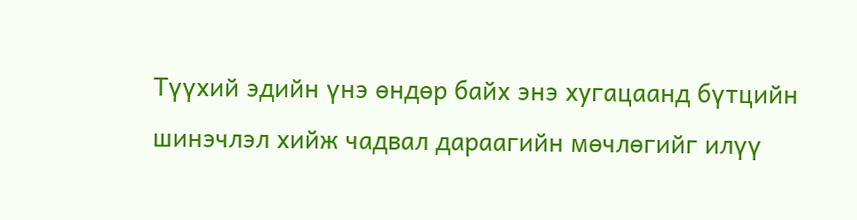Түүхий эдийн үнэ өндөр байх энэ хугацаанд бүтцийн шинэчлэл хийж чадвал дараагийн мөчлөгийг илүү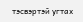тэсвэртэй угтах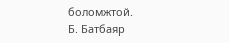боломжтой.
Б. Батбаяр